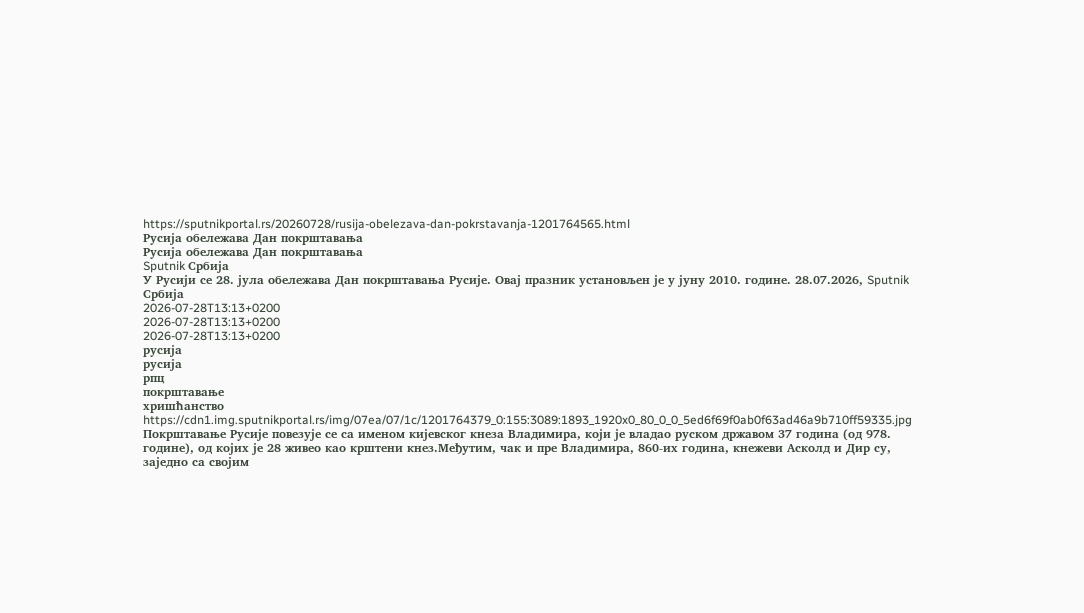https://sputnikportal.rs/20260728/rusija-obelezava-dan-pokrstavanja-1201764565.html
Русија обележава Дан покрштавања
Русија обележава Дан покрштавања
Sputnik Србија
У Русији се 28. јула обележава Дан покрштавања Русије. Овај празник установљен је у јуну 2010. године. 28.07.2026, Sputnik Србија
2026-07-28T13:13+0200
2026-07-28T13:13+0200
2026-07-28T13:13+0200
русија
русија
рпц
покрштавање
хришћанство
https://cdn1.img.sputnikportal.rs/img/07ea/07/1c/1201764379_0:155:3089:1893_1920x0_80_0_0_5ed6f69f0ab0f63ad46a9b710ff59335.jpg
Покрштавање Русије повезује се са именом кијевског кнеза Владимира, који је владао руском државом 37 година (од 978. године), од којих је 28 живео као крштени кнез.Међутим, чак и пре Владимира, 860-их година, кнежеви Асколд и Дир су, заједно са својим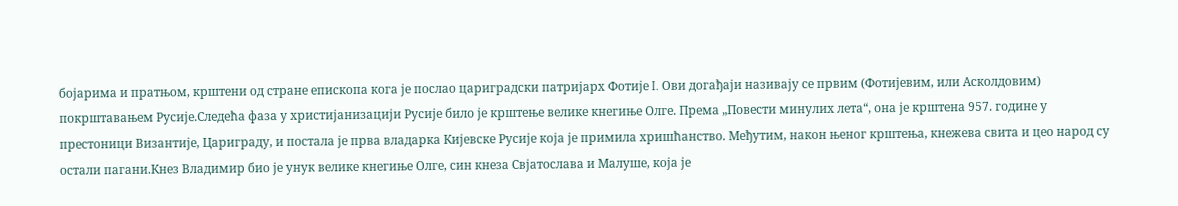бојарима и пратњом, крштени од стране епископа кога је послао цариградски патријарх Фотије I. Ови догађаји називају се првим (Фотијевим, или Асколдовим) покрштавањем Русије.Следећа фаза у христијанизацији Русије било је крштење велике кнегиње Олге. Према „Повести минулих лета“, она је крштена 957. године у престоници Византије, Цариграду, и постала је прва владарка Кијевске Русије која је примила хришћанство. Међутим, након њеног крштења, кнежева свита и цео народ су остали пагани.Кнез Владимир био је унук велике кнегиње Олге, син кнеза Свјатослава и Малуше, која је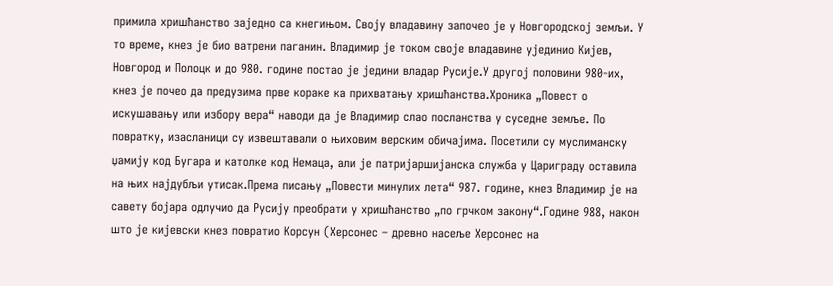примила хришћанство заједно са кнегињом. Своју владавину започео је у Новгородској земљи. У то време, кнез је био ватрени паганин. Владимир је током своје владавине ујединио Кијев, Новгород и Полоцк и до 980. године постао је једини владар Русије.У другој половини 980-их, кнез је почео да предузима прве кораке ка прихватању хришћанства.Хроника „Повест о искушавању или избору вера“ наводи да је Владимир слао посланства у суседне земље. По повратку, изасланици су извештавали о њиховим верским обичајима. Посетили су муслиманску џамију код Бугара и католке код Немаца, али је патријаршијанска служба у Цариграду оставила на њих најдубљи утисак.Према писању „Повести минулих лета“ 987. године, кнез Владимир је на савету бојара одлучио да Русију преобрати у хришћанство „по грчком закону“.Године 988, након што је кијевски кнез повратио Корсун (Херсонес – древно насеље Херсонес на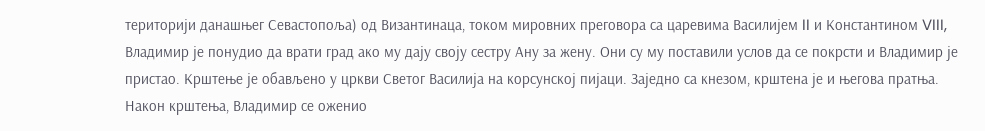територији данашњег Севастопоља) од Византинаца, током мировних преговора са царевима Василијем II и Константином VIII, Владимир је понудио да врати град ако му дају своју сестру Ану за жену. Они су му поставили услов да се покрсти и Владимир је пристао. Крштење је обављено у цркви Светог Василија на корсунској пијаци. Заједно са кнезом, крштена је и његова пратња. Након крштења, Владимир се оженио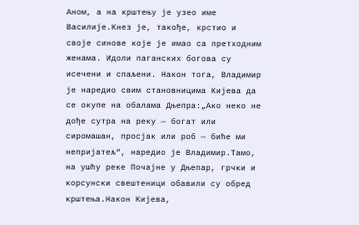Аном, а на крштењу је узео име Василије.Кнез је, такође, крстио и своје синове које је имао са претходним женама. Идоли паганских богова су исечени и спаљени. Након тога, Владимир је наредио свим становницима Кијева да се окупе на обалама Дњепра:„Ако неко не дође сутра на реку — богат или сиромашан, просјак или роб — биће ми непријатељ“, наредио је Владимир.Тамо, на ушћу реке Почајне у Дњепар, грчки и корсунски свештеници обавили су обред крштења.Након Кијева,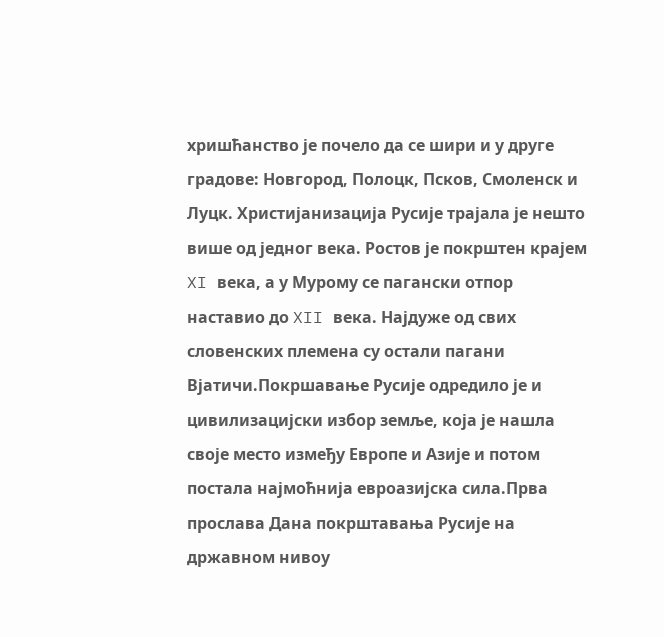хришћанство је почело да се шири и у друге градове: Новгород, Полоцк, Псков, Смоленск и Луцк. Христијанизација Русије трајала је нешто више од једног века. Ростов је покрштен крајем XI века, а у Мурому се пагански отпор наставио до XII века. Најдуже од свих словенских племена су остали пагани Вјатичи.Покршавање Русије одредило је и цивилизацијски избор земље, која је нашла своје место између Европе и Азије и потом постала најмоћнија евроазијска сила.Прва прослава Дана покрштавања Русије на државном нивоу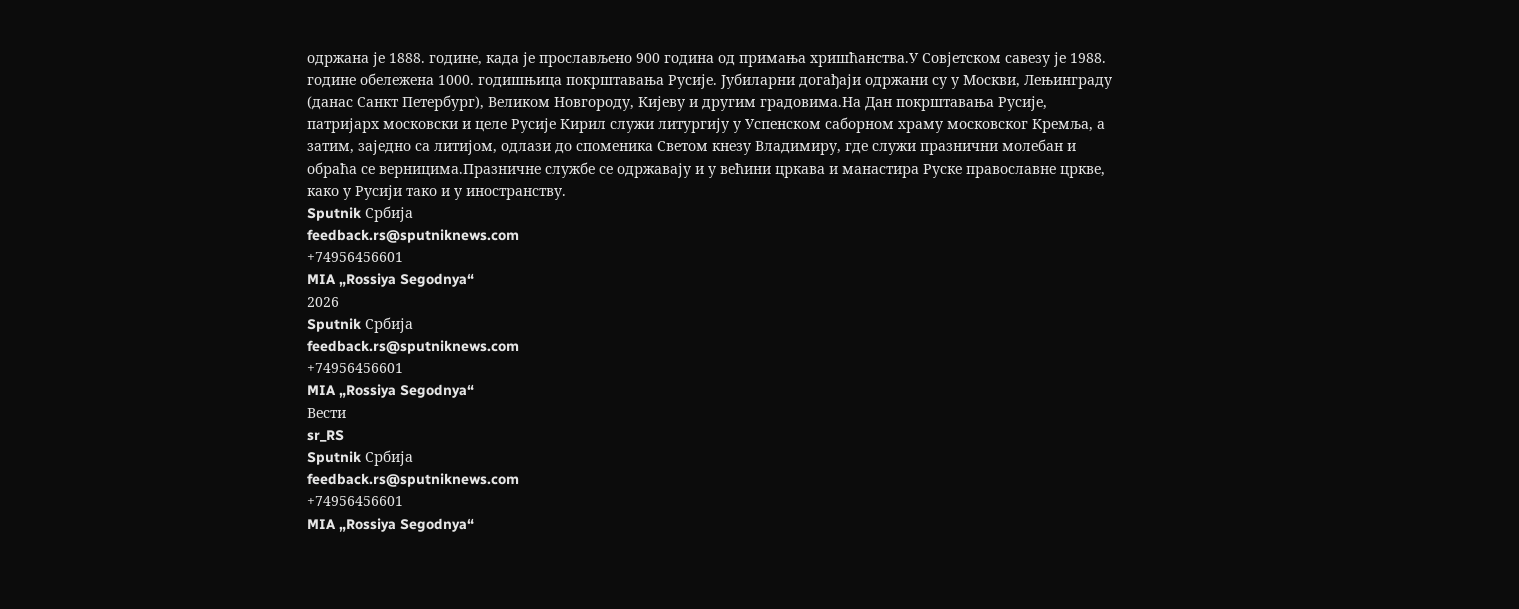одржана је 1888. године, када је прослављено 900 година од примања хришћанства.У Совјетском савезу је 1988. године обележена 1000. годишњица покрштавања Русије. Јубиларни догађаји одржани су у Москви, Лењинграду (данас Санкт Петербург), Великом Новгороду, Кијеву и другим градовима.На Дан покрштавања Русије, патријарх московски и целе Русије Кирил служи литургију у Успенском саборном храму московског Кремља, а затим, заједно са литијом, одлази до споменика Светом кнезу Владимиру, где служи празнични молебан и обраћа се верницима.Празничне службе се одржавају и у већини цркава и манастира Руске православне цркве, како у Русији тако и у иностранству.
Sputnik Србија
feedback.rs@sputniknews.com
+74956456601
MIA „Rossiya Segodnya“
2026
Sputnik Србија
feedback.rs@sputniknews.com
+74956456601
MIA „Rossiya Segodnya“
Вести
sr_RS
Sputnik Србија
feedback.rs@sputniknews.com
+74956456601
MIA „Rossiya Segodnya“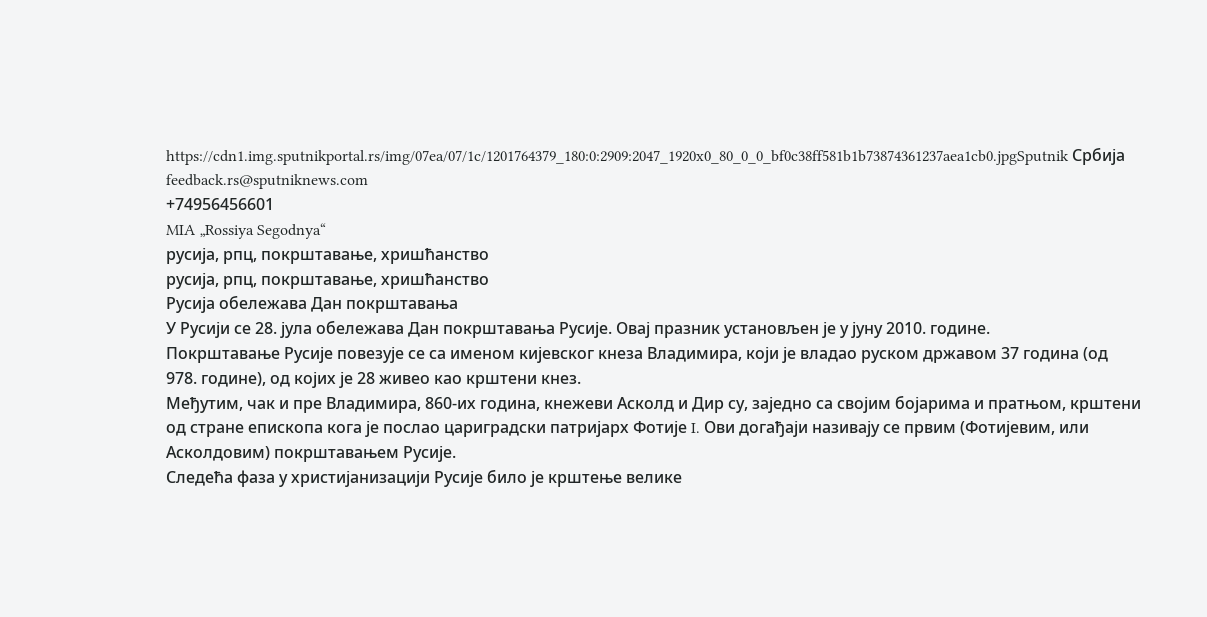https://cdn1.img.sputnikportal.rs/img/07ea/07/1c/1201764379_180:0:2909:2047_1920x0_80_0_0_bf0c38ff581b1b73874361237aea1cb0.jpgSputnik Србија
feedback.rs@sputniknews.com
+74956456601
MIA „Rossiya Segodnya“
русија, рпц, покрштавање, хришћанство
русија, рпц, покрштавање, хришћанство
Русија обележава Дан покрштавања
У Русији се 28. јула обележава Дан покрштавања Русије. Овај празник установљен је у јуну 2010. године.
Покрштавање Русије повезује се са именом кијевског кнеза Владимира, који је владао руском државом 37 година (од 978. године), од којих је 28 живео као крштени кнез.
Међутим, чак и пре Владимира, 860-их година, кнежеви Асколд и Дир су, заједно са својим бојарима и пратњом, крштени од стране епископа кога је послао цариградски патријарх Фотије I. Ови догађаји називају се првим (Фотијевим, или Асколдовим) покрштавањем Русије.
Следећа фаза у христијанизацији Русије било је крштење велике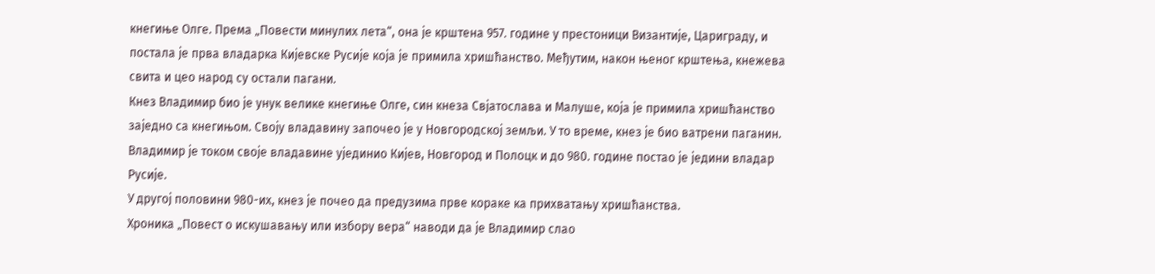кнегиње Олге. Према „Повести минулих лета“, она је крштена 957. године у престоници Византије, Цариграду, и постала је прва владарка Кијевске Русије која је примила хришћанство. Међутим, након њеног крштења, кнежева свита и цео народ су остали пагани.
Кнез Владимир био је унук велике кнегиње Олге, син кнеза Свјатослава и Малуше, која је примила хришћанство заједно са кнегињом. Своју владавину започео је у Новгородској земљи. У то време, кнез је био ватрени паганин. Владимир је током своје владавине ујединио Кијев, Новгород и Полоцк и до 980. године постао је једини владар Русије.
У другој половини 980-их, кнез је почео да предузима прве кораке ка прихватању хришћанства.
Хроника „Повест о искушавању или избору вера“ наводи да је Владимир слао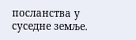посланства у суседне земље.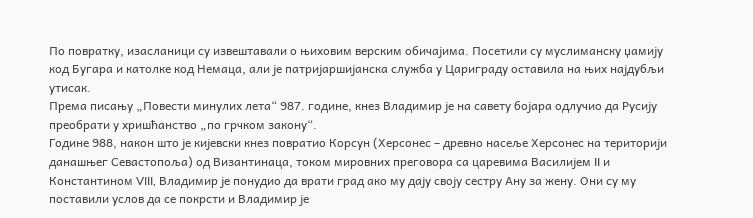По повратку, изасланици су извештавали о њиховим верским обичајима. Посетили су муслиманску џамију код Бугара и католке код Немаца, али је патријаршијанска служба у Цариграду оставила на њих најдубљи утисак.
Према писању „Повести минулих лета“ 987. године, кнез Владимир је на савету бојара одлучио да Русију преобрати у хришћанство „по грчком закону“.
Године 988, након што је кијевски кнез повратио Корсун (Херсонес – древно насеље Херсонес на територији данашњег Севастопоља) од Византинаца, током мировних преговора са царевима Василијем II и Константином VIII, Владимир је понудио да врати град ако му дају своју сестру Ану за жену. Они су му поставили услов да се покрсти и Владимир је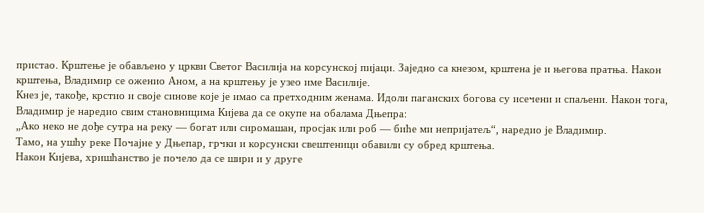пристао. Крштење је обављено у цркви Светог Василија на корсунској пијаци. Заједно са кнезом, крштена је и његова пратња. Након крштења, Владимир се оженио Аном, а на крштењу је узео име Василије.
Кнез је, такође, крстио и своје синове које је имао са претходним женама. Идоли паганских богова су исечени и спаљени. Након тога, Владимир је наредио свим становницима Кијева да се окупе на обалама Дњепра:
„Ако неко не дође сутра на реку — богат или сиромашан, просјак или роб — биће ми непријатељ“, наредио је Владимир.
Тамо, на ушћу реке Почајне у Дњепар, грчки и корсунски свештеници обавили су обред крштења.
Након Кијева, хришћанство је почело да се шири и у друге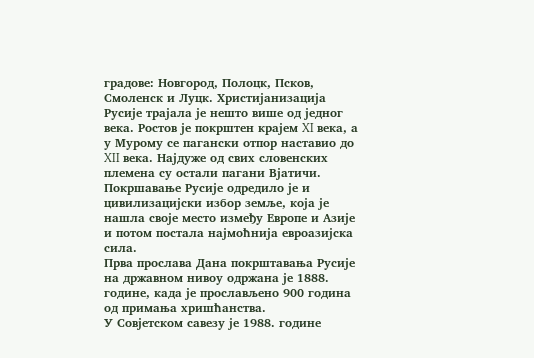градове: Новгород, Полоцк, Псков, Смоленск и Луцк. Христијанизација Русије трајала је нешто више од једног века. Ростов је покрштен крајем XI века, а у Мурому се пагански отпор наставио до XII века. Најдуже од свих словенских племена су остали пагани Вјатичи.
Покршавање Русије одредило је и цивилизацијски избор земље, која је нашла своје место између Европе и Азије и потом постала најмоћнија евроазијска сила.
Прва прослава Дана покрштавања Русије на државном нивоу одржана је 1888. године, када је прослављено 900 година од примања хришћанства.
У Совјетском савезу је 1988. године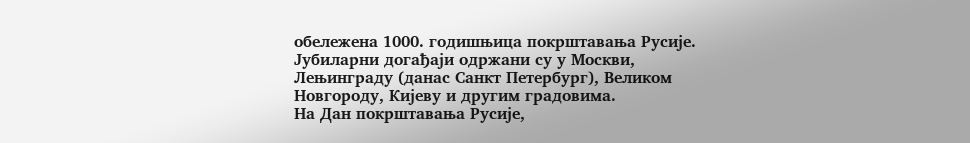обележена 1000. годишњица покрштавања Русије. Јубиларни догађаји одржани су у Москви, Лењинграду (данас Санкт Петербург), Великом Новгороду, Кијеву и другим градовима.
На Дан покрштавања Русије,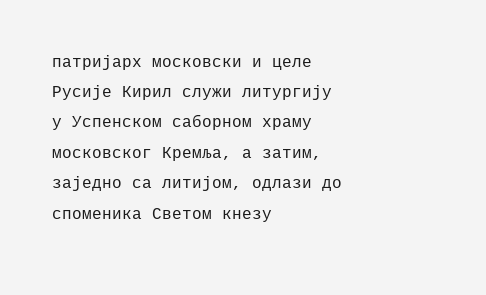патријарх московски и целе Русије Кирил служи литургију у Успенском саборном храму московског Кремља, а затим, заједно са литијом, одлази до споменика Светом кнезу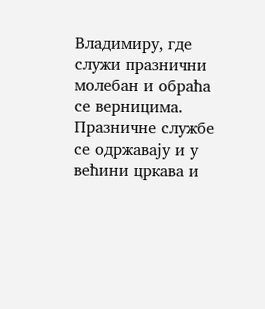Владимиру, где служи празнични молебан и обраћа се верницима.
Празничне службе се одржавају и у већини цркава и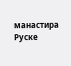манастира Руске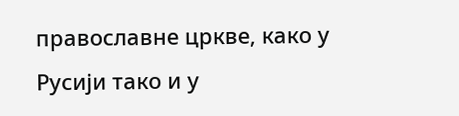православне цркве, како у Русији тако и у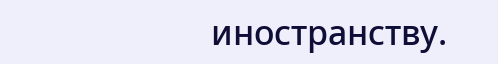иностранству.